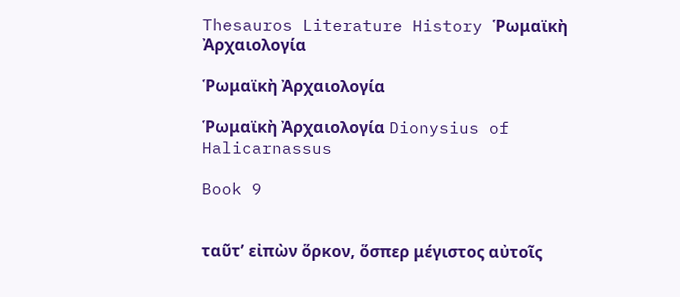Thesauros Literature History Ῥωμαϊκὴ Ἀρχαιολογία

Ῥωμαϊκὴ Ἀρχαιολογία

Ῥωμαϊκὴ Ἀρχαιολογία Dionysius of Halicarnassus

Book 9


ταῦτʼ εἰπὼν ὅρκον, ὅσπερ μέγιστος αὐτοῖς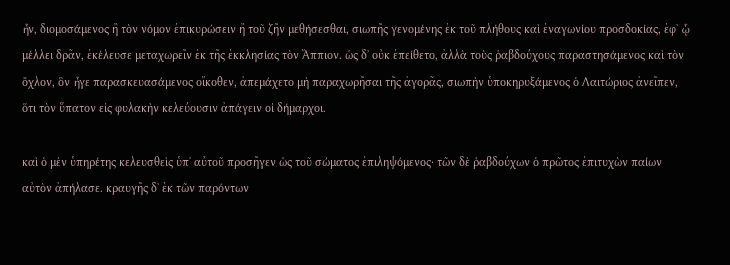ἦν, διομοσάμενος ἢ τὸν νόμον ἐπικυρώσειν ἢ τοῦ ζῆν μεθήσεσθαι, σιωπῆς γενομένης ἐκ τοῦ πλήθους καὶ ἐναγωνίου προσδοκίας, ἐφʼ ᾧ μέλλει δρᾶν, ἐκέλευσε μεταχωρεῖν ἐκ τῆς ἐκκλησίας τὸν Ἄππιον. ὡς δʼ οὐκ ἐπείθετο, ἀλλὰ τοὺς ῥαβδούχους παραστησάμενος καὶ τὸν ὄχλον, ὃν ἦγε παρασκευασάμενος οἴκοθεν, ἀπεμάχετο μὴ παραχωρῆσαι τῆς ἀγορᾶς, σιωπὴν ὑποκηρυξάμενος ὁ Λαιτώριος ἀνεῖπεν, ὅτι τὸν ὕπατον εἰς φυλακὴν κελεύουσιν ἀπάγειν οἱ δήμαρχοι.

καὶ ὁ μὲν ὑπηρέτης κελευσθεὶς ὑπʼ αὐτοῦ προσῆγεν ὡς τοῦ σώματος ἐπιληψόμενος· τῶν δὲ ῥαβδούχων ὁ πρῶτος ἐπιτυχὼν παίων αὐτὸν ἀπήλασε. κραυγῆς δʼ ἐκ τῶν παρόντων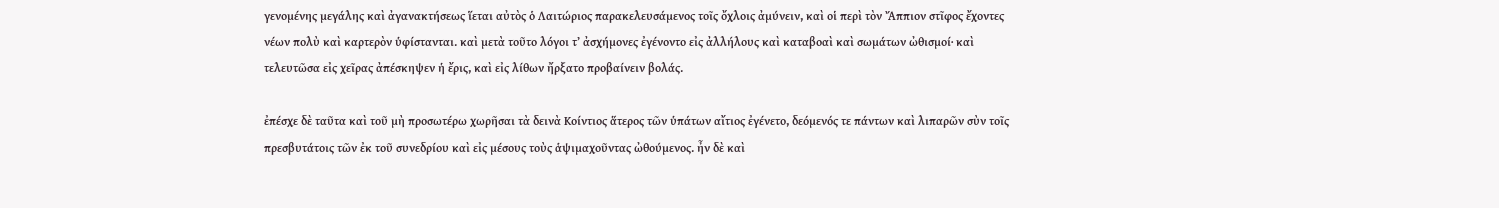γενομένης μεγάλης καὶ ἀγανακτήσεως ἵεται αὐτὸς ὁ Λαιτώριος παρακελευσάμενος τοῖς ὄχλοις ἀμύνειν, καὶ οἱ περὶ τὸν Ἄππιον στῖφος ἔχοντες νέων πολὺ καὶ καρτερὸν ὑφίστανται. καὶ μετὰ τοῦτο λόγοι τʼ ἀσχήμονες ἐγένοντο εἰς ἀλλήλους καὶ καταβοαὶ καὶ σωμάτων ὠθισμοί· καὶ τελευτῶσα εἰς χεῖρας ἀπέσκηψεν ἡ ἔρις, καὶ εἰς λίθων ἤρξατο προβαίνειν βολάς.

ἐπέσχε δὲ ταῦτα καὶ τοῦ μὴ προσωτέρω χωρῆσαι τὰ δεινὰ Κοίντιος ἅτερος τῶν ὑπάτων αἴτιος ἐγένετο, δεόμενός τε πάντων καὶ λιπαρῶν σὺν τοῖς πρεσβυτάτοις τῶν ἐκ τοῦ συνεδρίου καὶ εἰς μέσους τοὺς ἁψιμαχοῦντας ὠθούμενος. ἦν δὲ καὶ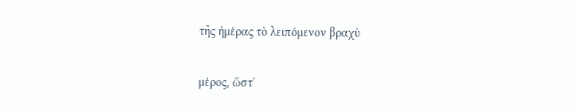τῆς ἡμέρας τὸ λειπόμενον βραχὺ

μέρος, ὥστʼ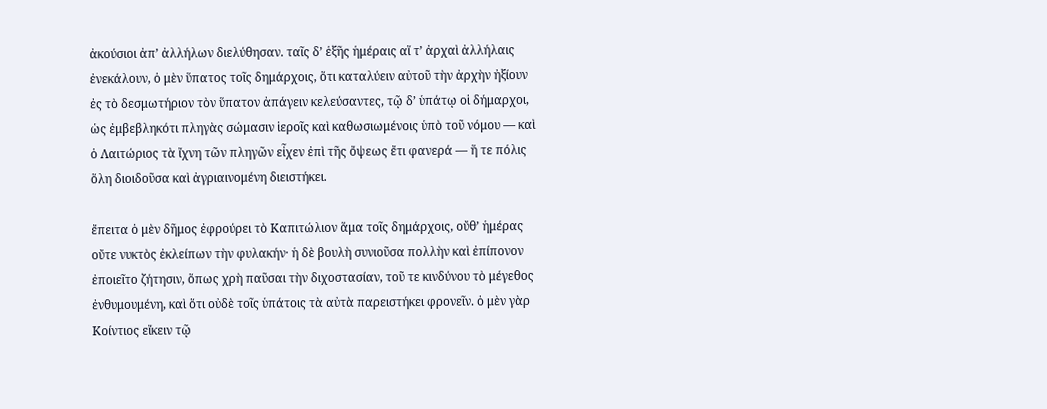ἀκούσιοι ἀπʼ ἀλλήλων διελύθησαν. ταῖς δʼ ἑξῆς ἡμέραις αἵ τʼ ἀρχαὶ ἀλλήλαις ἐνεκάλουν, ὁ μὲν ὕπατος τοῖς δημάρχοις, ὅτι καταλύειν αὐτοῦ τὴν ἀρχὴν ἠξίουν ἐς τὸ δεσμωτήριον τὸν ὕπατον ἀπάγειν κελεύσαντες, τῷ δʼ ὑπάτῳ οἱ δήμαρχοι, ὡς ἐμβεβληκότι πληγὰς σώμασιν ἱεροῖς καὶ καθωσιωμένοις ὑπὸ τοῦ νόμου — καὶ ὁ Λαιτώριος τὰ ἴχνη τῶν πληγῶν εἶχεν ἐπὶ τῆς ὄψεως ἔτι φανερά — ἥ τε πόλις ὅλη διοιδοῦσα καὶ ἀγριαινομένη διειστήκει.

ἔπειτα ὁ μὲν δῆμος ἐφρούρει τὸ Καπιτώλιον ἅμα τοῖς δημάρχοις, οὔθʼ ἡμέρας οὔτε νυκτὸς ἐκλείπων τὴν φυλακήν· ἡ δὲ βουλὴ συνιοῦσα πολλὴν καὶ ἐπίπονον ἐποιεῖτο ζήτησιν, ὅπως χρὴ παῦσαι τὴν διχοστασίαν, τοῦ τε κινδύνου τὸ μέγεθος ἐνθυμουμένη, καὶ ὅτι οὐδὲ τοῖς ὑπάτοις τὰ αὐτὰ παρειστήκει φρονεῖν. ὁ μὲν γὰρ Κοίντιος εἴκειν τῷ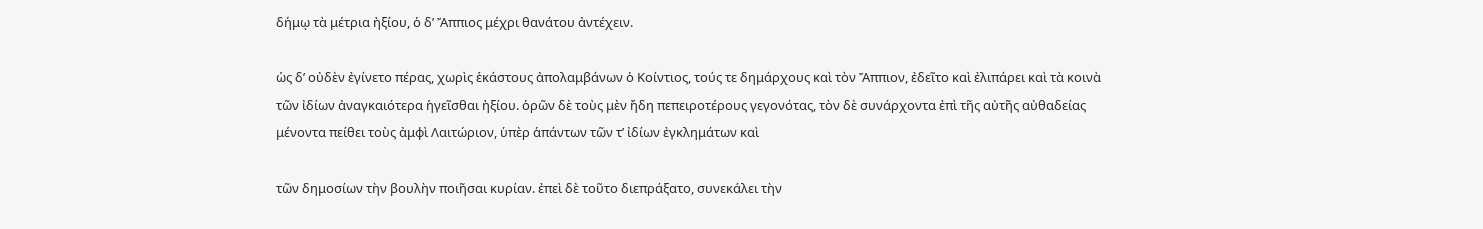δήμῳ τὰ μέτρια ἠξίου, ὁ δʼ Ἄππιος μέχρι θανάτου ἀντέχειν.

ὡς δʼ οὐδὲν ἐγίνετο πέρας, χωρὶς ἑκάστους ἀπολαμβάνων ὁ Κοίντιος, τούς τε δημάρχους καὶ τὸν Ἄππιον, ἐδεῖτο καὶ ἐλιπάρει καὶ τὰ κοινὰ τῶν ἰδίων ἀναγκαιότερα ἡγεῖσθαι ἠξίου. ὁρῶν δὲ τοὺς μὲν ἤδη πεπειροτέρους γεγονότας, τὸν δὲ συνάρχοντα ἐπὶ τῆς αὐτῆς αὐθαδείας μένοντα πείθει τοὺς ἀμφὶ Λαιτώριον, ὑπὲρ ἁπάντων τῶν τʼ ἰδίων ἐγκλημάτων καὶ

τῶν δημοσίων τὴν βουλὴν ποιῆσαι κυρίαν. ἐπεὶ δὲ τοῦτο διεπράξατο, συνεκάλει τὴν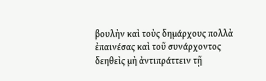βουλὴν καὶ τοὺς δημάρχους πολλὰ ἐπαινέσας καὶ τοῦ συνάρχοντος δεηθεὶς μὴ ἀντιπράττειν τῇ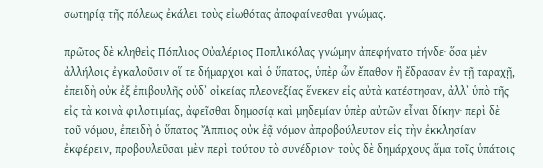σωτηρίᾳ τῆς πόλεως ἐκάλει τοὺς εἰωθότας ἀποφαίνεσθαι γνώμας.

πρῶτος δὲ κληθεὶς Πόπλιος Οὐαλέριος Ποπλικόλας γνώμην ἀπεφήνατο τήνδε· ὅσα μὲν ἀλλήλοις ἐγκαλοῦσιν οἵ τε δήμαρχοι καὶ ὁ ὕπατος, ὑπὲρ ὧν ἔπαθον ἢ ἔδρασαν ἐν τῇ ταραχῇ, ἐπειδὴ οὐκ ἐξ ἐπιβουλῆς οὐδʼ οἰκείας πλεονεξίας ἕνεκεν εἰς αὐτὰ κατέστησαν, ἀλλʼ ὑπὸ τῆς εἰς τὰ κοινὰ φιλοτιμίας, ἀφεῖσθαι δημοσίᾳ καὶ μηδεμίαν ὑπὲρ αὐτῶν εἶναι δίκην· περὶ δὲ τοῦ νόμου, ἐπειδὴ ὁ ὕπατος Ἄππιος οὐκ ἐᾷ νόμον ἀπροβούλευτον εἰς τὴν ἐκκλησίαν ἐκφέρειν, προβουλεῦσαι μὲν περὶ τούτου τὸ συνέδριον· τοὺς δὲ δημάρχους ἅμα τοῖς ὑπάτοις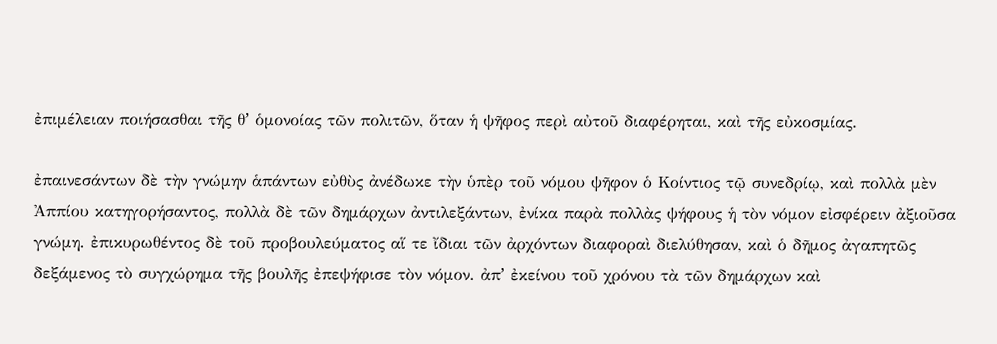ἐπιμέλειαν ποιήσασθαι τῆς θʼ ὁμονοίας τῶν πολιτῶν, ὅταν ἡ ψῆφος περὶ αὐτοῦ διαφέρηται, καὶ τῆς εὐκοσμίας.

ἐπαινεσάντων δὲ τὴν γνώμην ἁπάντων εὐθὺς ἀνέδωκε τὴν ὑπὲρ τοῦ νόμου ψῆφον ὁ Κοίντιος τῷ συνεδρίῳ, καὶ πολλὰ μὲν Ἀππίου κατηγορήσαντος, πολλὰ δὲ τῶν δημάρχων ἀντιλεξάντων, ἐνίκα παρὰ πολλὰς ψήφους ἡ τὸν νόμον εἰσφέρειν ἀξιοῦσα γνώμη. ἐπικυρωθέντος δὲ τοῦ προβουλεύματος αἵ τε ἴδιαι τῶν ἀρχόντων διαφοραὶ διελύθησαν, καὶ ὁ δῆμος ἀγαπητῶς δεξάμενος τὸ συγχώρημα τῆς βουλῆς ἐπεψήφισε τὸν νόμον. ἀπʼ ἐκείνου τοῦ χρόνου τὰ τῶν δημάρχων καὶ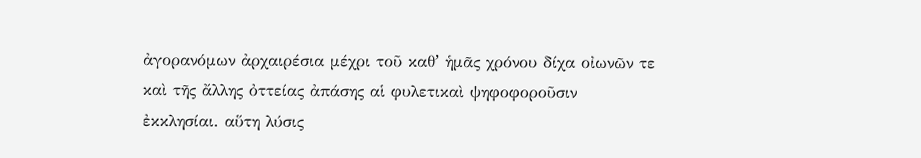ἀγορανόμων ἀρχαιρέσια μέχρι τοῦ καθʼ ἡμᾶς χρόνου δίχα οἰωνῶν τε καὶ τῆς ἄλλης ὀττείας ἀπάσης αἱ φυλετικαὶ ψηφοφοροῦσιν ἐκκλησίαι. αὕτη λύσις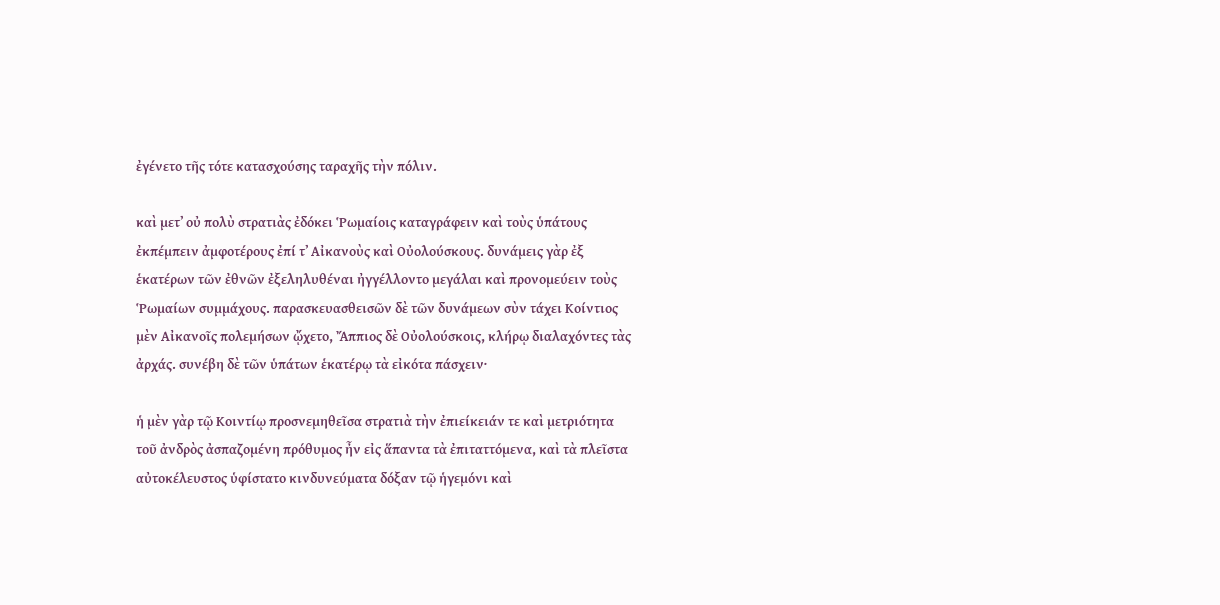ἐγένετο τῆς τότε κατασχούσης ταραχῆς τὴν πόλιν.

καὶ μετʼ οὐ πολὺ στρατιὰς ἐδόκει Ῥωμαίοις καταγράφειν καὶ τοὺς ὑπάτους ἐκπέμπειν ἀμφοτέρους ἐπί τʼ Αἰκανοὺς καὶ Οὐολούσκους. δυνάμεις γὰρ ἐξ ἑκατέρων τῶν ἐθνῶν ἐξεληλυθέναι ἠγγέλλοντο μεγάλαι καὶ προνομεύειν τοὺς Ῥωμαίων συμμάχους. παρασκευασθεισῶν δὲ τῶν δυνάμεων σὺν τάχει Κοίντιος μὲν Αἰκανοῖς πολεμήσων ᾤχετο, Ἄππιος δὲ Οὐολούσκοις, κλήρῳ διαλαχόντες τὰς ἀρχάς. συνέβη δὲ τῶν ὑπάτων ἑκατέρῳ τὰ εἰκότα πάσχειν·

ἡ μὲν γὰρ τῷ Κοιντίῳ προσνεμηθεῖσα στρατιὰ τὴν ἐπιείκειάν τε καὶ μετριότητα τοῦ ἀνδρὸς ἀσπαζομένη πρόθυμος ἦν εἰς ἅπαντα τὰ ἐπιταττόμενα, καὶ τὰ πλεῖστα αὐτοκέλευστος ὑφίστατο κινδυνεύματα δόξαν τῷ ἡγεμόνι καὶ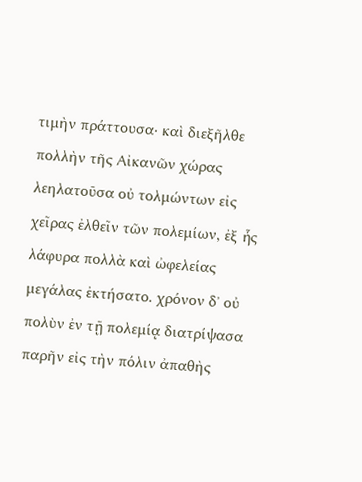τιμὴν πράττουσα· καὶ διεξῆλθε πολλὴν τῆς Αἰκανῶν χώρας λεηλατοῦσα οὐ τολμώντων εἰς χεῖρας ἐλθεῖν τῶν πολεμίων, ἐξ ἧς λάφυρα πολλὰ καὶ ὠφελείας μεγάλας ἐκτήσατο. χρόνον δʼ οὐ πολὺν ἐν τῇ πολεμίᾳ διατρίψασα παρῆν εἰς τὴν πόλιν ἀπαθὴς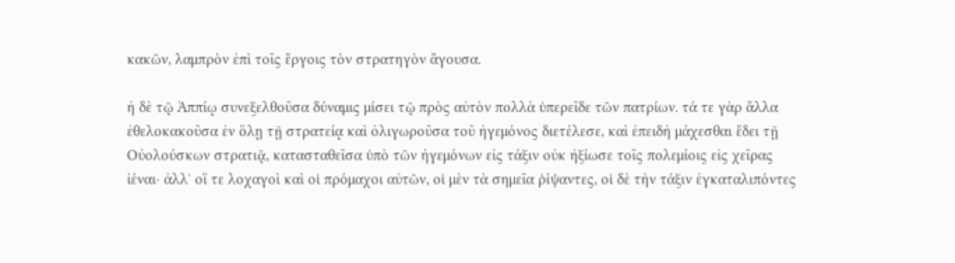κακῶν, λαμπρὸν ἐπὶ τοῖς ἔργοις τὸν στρατηγὸν ἄγουσα.

ἡ δὲ τῷ Ἀππίῳ συνεξελθοῦσα δύναμις μίσει τῷ πρὸς αὐτὸν πολλὰ ὑπερεῖδε τῶν πατρίων. τά τε γὰρ ἄλλα ἐθελοκακοῦσα ἐν ὅλῃ τῇ στρατείᾳ καὶ ὀλιγωροῦσα τοῦ ἡγεμόνος διετέλεσε, καὶ ἐπειδὴ μάχεσθαι ἔδει τῇ Οὐολούσκων στρατιᾷ, κατασταθεῖσα ὑπὸ τῶν ἡγεμόνων εἰς τάξιν οὐκ ἠξίωσε τοῖς πολεμίοις εἰς χεῖρας ἰέναι· ἀλλʼ οἵ τε λοχαγοὶ καὶ οἱ πρόμαχοι αὐτῶν, οἱ μὲν τὰ σημεῖα ῥίψαντες, οἱ δὲ τὴν τάξιν ἐγκαταλιπόντες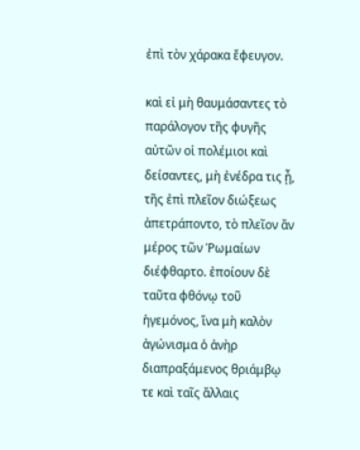ἐπὶ τὸν χάρακα ἔφευγον.

καὶ εἰ μὴ θαυμάσαντες τὸ παράλογον τῆς φυγῆς αὐτῶν οἱ πολέμιοι καὶ δείσαντες, μὴ ἐνέδρα τις ᾖ, τῆς ἐπὶ πλεῖον διώξεως ἀπετράποντο, τὸ πλεῖον ἂν μέρος τῶν Ῥωμαίων διέφθαρτο. ἐποίουν δὲ ταῦτα φθόνῳ τοῦ ἡγεμόνος, ἵνα μὴ καλὸν ἀγώνισμα ὁ ἀνὴρ διαπραξάμενος θριάμβῳ τε καὶ ταῖς ἄλλαις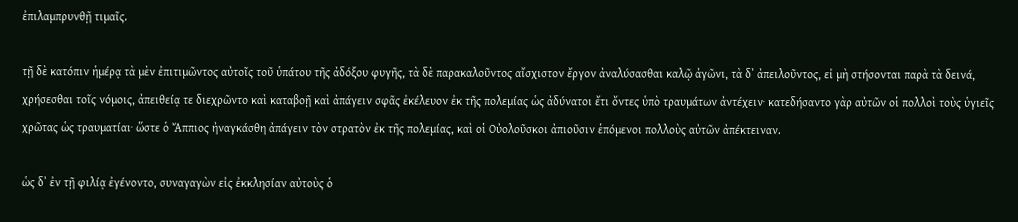ἐπιλαμπρυνθῇ τιμαῖς.

τῇ δὲ κατόπιν ἡμέρᾳ τὰ μὲν ἐπιτιμῶντος αὐτοῖς τοῦ ὑπάτου τῆς ἀδόξου φυγῆς, τὰ δὲ παρακαλοῦντος αἴσχιστον ἔργον ἀναλύσασθαι καλῷ ἀγῶνι, τὰ δʼ ἀπειλοῦντος, εἰ μὴ στήσονται παρὰ τὰ δεινά, χρήσεσθαι τοῖς νόμοις, ἀπειθείᾳ τε διεχρῶντο καὶ καταβοῇ καὶ ἀπάγειν σφᾶς ἐκέλευον ἐκ τῆς πολεμίας ὡς ἀδύνατοι ἔτι ὄντες ὑπὸ τραυμάτων ἀντέχειν· κατεδήσαντο γὰρ αὐτῶν οἱ πολλοὶ τοὺς ὑγιεῖς χρῶτας ὡς τραυματίαι· ὥστε ὁ Ἄππιος ἠναγκάσθη ἀπάγειν τὸν στρατὸν ἐκ τῆς πολεμίας, καὶ οἱ Οὐολοῦσκοι ἀπιοῦσιν ἑπόμενοι πολλοὺς αὐτῶν ἀπέκτειναν.

ὡς δʼ ἐν τῇ φιλίᾳ ἐγένοντο, συναγαγὼν εἰς ἐκκλησίαν αὐτοὺς ὁ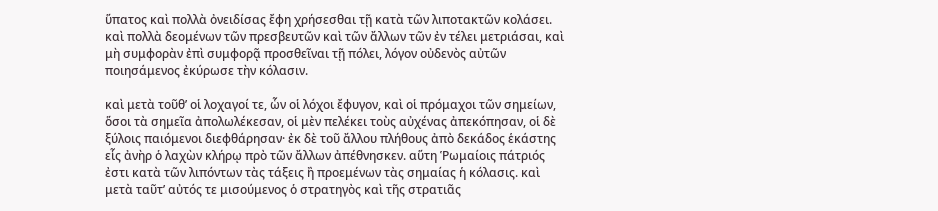ὕπατος καὶ πολλὰ ὀνειδίσας ἔφη χρήσεσθαι τῇ κατὰ τῶν λιποτακτῶν κολάσει. καὶ πολλὰ δεομένων τῶν πρεσβευτῶν καὶ τῶν ἄλλων τῶν ἐν τέλει μετριάσαι, καὶ μὴ συμφορὰν ἐπὶ συμφορᾷ προσθεῖναι τῇ πόλει, λόγον οὐδενὸς αὐτῶν ποιησάμενος ἐκύρωσε τὴν κόλασιν.

καὶ μετὰ τοῦθʼ οἱ λοχαγοί τε, ὧν οἱ λόχοι ἔφυγον, καὶ οἱ πρόμαχοι τῶν σημείων, ὅσοι τὰ σημεῖα ἀπολωλέκεσαν, οἱ μὲν πελέκει τοὺς αὐχένας ἀπεκόπησαν, οἱ δὲ ξύλοις παιόμενοι διεφθάρησαν· ἐκ δὲ τοῦ ἄλλου πλήθους ἀπὸ δεκάδος ἑκάστης εἷς ἀνὴρ ὁ λαχὼν κλήρῳ πρὸ τῶν ἄλλων ἀπέθνησκεν. αὕτη Ῥωμαίοις πάτριός ἐστι κατὰ τῶν λιπόντων τὰς τάξεις ἢ προεμένων τὰς σημαίας ἡ κόλασις. καὶ μετὰ ταῦτʼ αὐτός τε μισούμενος ὁ στρατηγὸς καὶ τῆς στρατιᾶς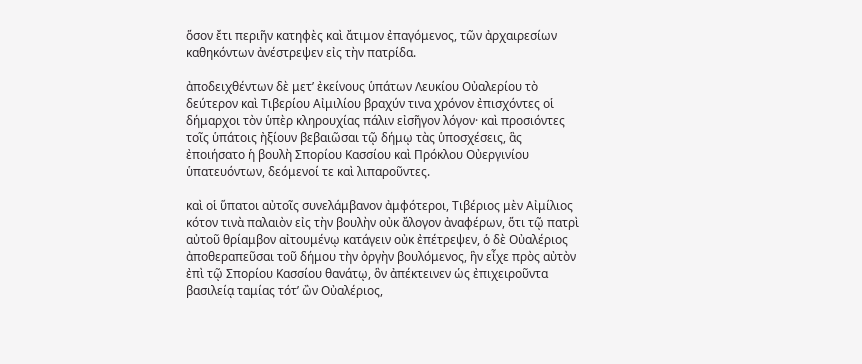ὅσον ἔτι περιῆν κατηφὲς καὶ ἄτιμον ἐπαγόμενος, τῶν ἀρχαιρεσίων καθηκόντων ἀνέστρεψεν εἰς τὴν πατρίδα.

ἀποδειχθέντων δὲ μετʼ ἐκείνους ὑπάτων Λευκίου Οὐαλερίου τὸ δεύτερον καὶ Τιβερίου Αἰμιλίου βραχύν τινα χρόνον ἐπισχόντες οἱ δήμαρχοι τὸν ὑπὲρ κληρουχίας πάλιν εἰσῆγον λόγον· καὶ προσιόντες τοῖς ὑπάτοις ἠξίουν βεβαιῶσαι τῷ δήμῳ τὰς ὑποσχέσεις, ἃς ἐποιήσατο ἡ βουλὴ Σπορίου Κασσίου καὶ Πρόκλου Οὐεργινίου ὑπατευόντων, δεόμενοί τε καὶ λιπαροῦντες.

καὶ οἱ ὕπατοι αὐτοῖς συνελάμβανον ἀμφότεροι, Τιβέριος μὲν Αἰμίλιος κότον τινὰ παλαιὸν εἰς τὴν βουλὴν οὐκ ἄλογον ἀναφέρων, ὅτι τῷ πατρὶ αὐτοῦ θρίαμβον αἰτουμένῳ κατάγειν οὐκ ἐπέτρεψεν, ὁ δὲ Οὐαλέριος ἀποθεραπεῦσαι τοῦ δήμου τὴν ὀργὴν βουλόμενος, ἣν εἶχε πρὸς αὐτὸν ἐπὶ τῷ Σπορίου Κασσίου θανάτῳ, ὃν ἀπέκτεινεν ὡς ἐπιχειροῦντα βασιλείᾳ ταμίας τότʼ ὢν Οὐαλέριος,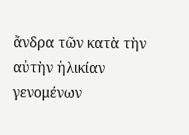ἄνδρα τῶν κατὰ τὴν αὐτὴν ἡλικίαν γενομένων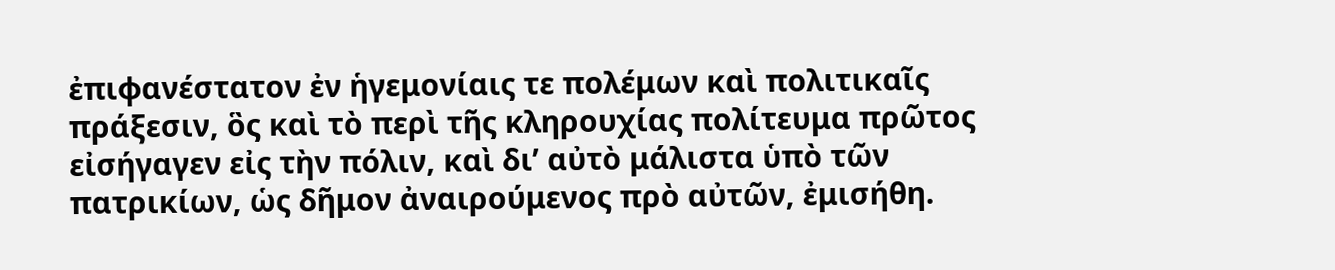ἐπιφανέστατον ἐν ἡγεμονίαις τε πολέμων καὶ πολιτικαῖς πράξεσιν, ὃς καὶ τὸ περὶ τῆς κληρουχίας πολίτευμα πρῶτος εἰσήγαγεν εἰς τὴν πόλιν, καὶ διʼ αὐτὸ μάλιστα ὑπὸ τῶν πατρικίων, ὡς δῆμον ἀναιρούμενος πρὸ αὐτῶν, ἐμισήθη.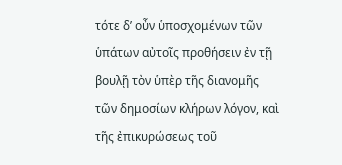τότε δʼ οὖν ὑποσχομένων τῶν ὑπάτων αὐτοῖς προθήσειν ἐν τῇ βουλῇ τὸν ὑπὲρ τῆς διανομῆς τῶν δημοσίων κλήρων λόγον, καὶ τῆς ἐπικυρώσεως τοῦ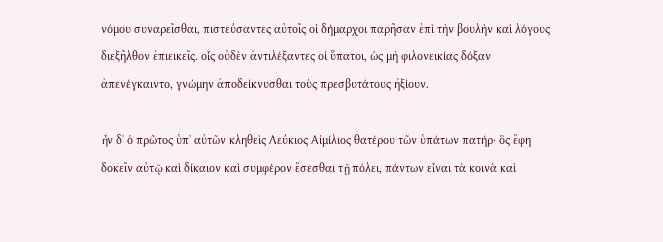νόμου συναρεῖσθαι, πιστεύσαντες αὐτοῖς οἱ δήμαρχοι παρῆσαν ἐπὶ τὴν βουλὴν καὶ λόγους διεξῆλθον ἐπιεικεῖς. οἷς οὐδὲν ἀντιλέξαντες οἱ ὕπατοι, ὡς μὴ φιλονεικίας δόξαν ἀπενέγκαιντο, γνώμην ἀποδείκνυσθαι τοὺς πρεσβυτάτους ἠξίουν.

ἦν δʼ ὁ πρῶτος ὑπʼ αὐτῶν κληθεὶς Λεύκιος Αἰμίλιος θατέρου τῶν ὑπάτων πατήρ· ὃς ἔφη δοκεῖν αὐτῷ καὶ δίκαιον καὶ συμφέρον ἔσεσθαι τῇ πόλει, πάντων εἶναι τὰ κοινὰ καὶ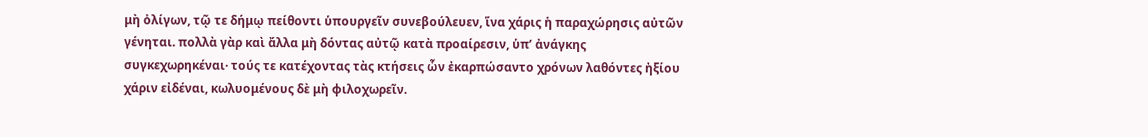μὴ ὀλίγων, τῷ τε δήμῳ πείθοντι ὑπουργεῖν συνεβούλευεν, ἵνα χάρις ἡ παραχώρησις αὐτῶν γένηται. πολλὰ γὰρ καὶ ἄλλα μὴ δόντας αὐτῷ κατὰ προαίρεσιν, ὑπʼ ἀνάγκης συγκεχωρηκέναι· τούς τε κατέχοντας τὰς κτήσεις ὧν ἐκαρπώσαντο χρόνων λαθόντες ἠξίου χάριν εἰδέναι, κωλυομένους δὲ μὴ φιλοχωρεῖν.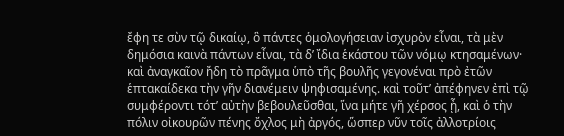ἔφη τε σὺν τῷ δικαίῳ, ὃ πάντες ὁμολογήσειαν ἰσχυρὸν εἶναι, τὰ μὲν δημόσια καινὰ πάντων εἶναι, τὰ δʼ ἴδια ἑκάστου τῶν νόμῳ κτησαμένων· καὶ ἀναγκαῖον ἤδη τὸ πρᾶγμα ὑπὸ τῆς βουλῆς γεγονέναι πρὸ ἐτῶν ἑπτακαίδεκα τὴν γῆν διανέμειν ψηφισαμένης. καὶ τοῦτʼ ἀπέφηνεν ἐπὶ τῷ συμφέροντι τότʼ αὐτὴν βεβουλεῦσθαι, ἵνα μήτε γῆ χέρσος ᾖ, καὶ ὁ τὴν πόλιν οἰκουρῶν πένης ὄχλος μὴ ἀργός, ὥσπερ νῦν τοῖς ἀλλοτρίοις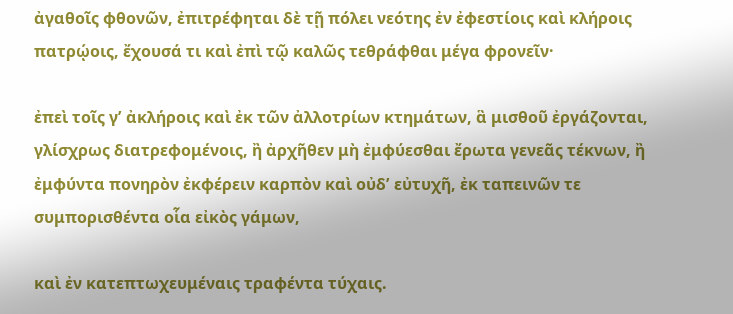ἀγαθοῖς φθονῶν, ἐπιτρέφηται δὲ τῇ πόλει νεότης ἐν ἐφεστίοις καὶ κλήροις πατρῴοις, ἔχουσά τι καὶ ἐπὶ τῷ καλῶς τεθράφθαι μέγα φρονεῖν·

ἐπεὶ τοῖς γʼ ἀκλήροις καὶ ἐκ τῶν ἀλλοτρίων κτημάτων, ἃ μισθοῦ ἐργάζονται, γλίσχρως διατρεφομένοις, ἢ ἀρχῆθεν μὴ ἐμφύεσθαι ἔρωτα γενεᾶς τέκνων, ἢ ἐμφύντα πονηρὸν ἐκφέρειν καρπὸν καὶ οὐδʼ εὐτυχῆ, ἐκ ταπεινῶν τε συμπορισθέντα οἷα εἰκὸς γάμων,

καὶ ἐν κατεπτωχευμέναις τραφέντα τύχαις.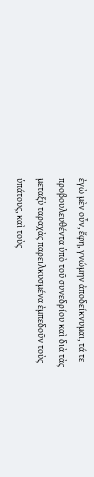ἐγὼ μὲν οὖν, ἔφη, γνώμην ἀποδείκνυμαι, τά τε προβουλευθέντα ὑπὸ τοῦ συνεδρίου καὶ διὰ τὰς μεταξὺ ταραχὰς παρειλκυσμένα ἐμπεδοῦν τοὺς ὑπάτους, καὶ τοὺς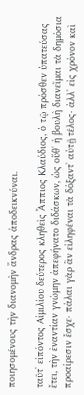ποιησομένους τὴν διανομὴν ἄνδρας ἀποδεικνύναι.

ταῦτʼ εἰπόντος Αἰμιλίου δεύτερος κληθεὶς Ἄππιος Κλαύδιος, ὁ τῷ πρόσθεν ὑπατεύσας ἔτει, τὴν ἐναντίαν γνώμην ἀπεφήνατο διδάσκων, ὡς οὔθʼ ἡ βουλὴ διανεῖμαι τὰ δημόσια προαίρεσιν ἔσχε· πάλαι γὰρ ἂν εἰληφέναι τὰ δόξαντʼ αὐτῇ τέλος· ἀλλʼ εἰς χρόνον καὶ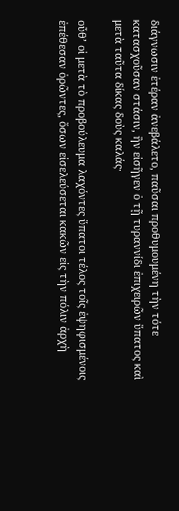διάγνωσιν ἑτέραν ἀνεβάλετο, παῦσαι προθυμουμένη τὴν τότε κατασχοῦσαν στάσιν, ἣν εἰσῆγεν ὁ τῇ τυραννίδι ἐπιχειρῶν ὕπατος καὶ μετὰ ταῦτα δίκας δοὺς καλάς·

οὔθʼ οἱ μετὰ τὸ προβούλευμα λαχόντες ὕπατοι τέλος τοῖς ἐψηφισμένοις ἐπέθεσαν ὁρῶντες, ὅσων εἰσελεύσεται κακῶν εἰς τὴν πόλιν ἀρχὴ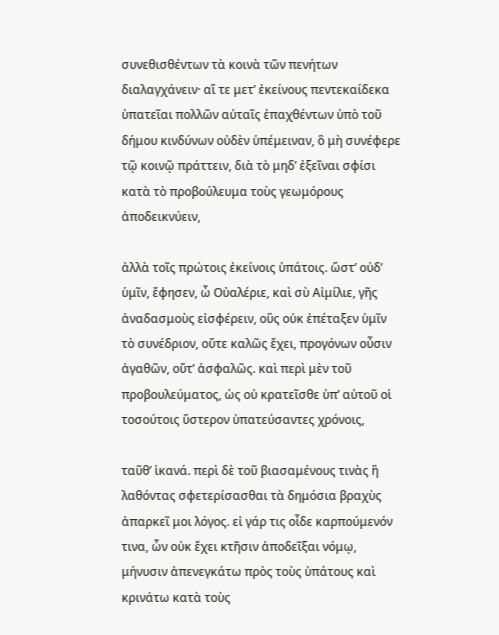συνεθισθέντων τὰ κοινὰ τῶν πενήτων διαλαγχάνειν· αἵ τε μετʼ ἐκείνους πεντεκαίδεκα ὑπατεῖαι πολλῶν αὐταῖς ἐπαχθέντων ὑπὸ τοῦ δήμου κινδύνων οὐδὲν ὑπέμειναν, ὃ μὴ συνέφερε τῷ κοινῷ πράττειν, διὰ τὸ μηδʼ ἐξεῖναι σφίσι κατὰ τὸ προβούλευμα τοὺς γεωμόρους ἀποδεικνύειν,

ἀλλὰ τοῖς πρώτοις ἐκείνοις ὑπάτοις. ὥστʼ οὐδʼ ὑμῖν, ἔφησεν, ὦ Οὐαλέριε, καὶ σὺ Αἰμίλιε, γῆς ἀναδασμοὺς εἰσφέρειν, οὓς οὐκ ἐπέταξεν ὑμῖν τὸ συνέδριον, οὔτε καλῶς ἔχει, προγόνων οὖσιν ἀγαθῶν, οὔτʼ ἀσφαλῶς. καὶ περὶ μὲν τοῦ προβουλεύματος, ὡς οὐ κρατεῖσθε ὑπʼ αὐτοῦ οἱ τοσούτοις ὕστερον ὑπατεύσαντες χρόνοις,

ταῦθʼ ἱκανά. περὶ δὲ τοῦ βιασαμένους τινὰς ἢ λαθόντας σφετερίσασθαι τὰ δημόσια βραχὺς ἀπαρκεῖ μοι λόγος. εἰ γάρ τις οἶδε καρπούμενόν τινα, ὧν οὐκ ἔχει κτῆσιν ἀποδεῖξαι νόμῳ, μήνυσιν ἀπενεγκάτω πρὸς τοὺς ὑπάτους καὶ κρινάτω κατὰ τοὺς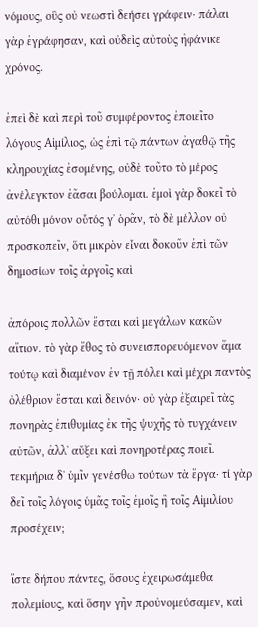νόμους, οὓς οὐ νεωστὶ δεήσει γράφειν· πάλαι γὰρ ἐγράφησαν, καὶ οὐδεὶς αὐτοὺς ἠφάνικε χρόνος.

ἐπεὶ δὲ καὶ περὶ τοῦ συμφέροντος ἐποιεῖτο λόγους Αἰμίλιος, ὡς ἐπὶ τῷ πάντων ἀγαθῷ τῆς κληρουχίας ἐσομένης, οὐδὲ τοῦτο τὸ μέρος ἀνέλεγκτον ἐᾶσαι βούλομαι. ἐμοὶ γὰρ δοκεῖ τὸ αὐτόθι μόνον οὗτός γʼ ὁρᾶν, τὸ δὲ μέλλον οὐ προσκοπεῖν, ὅτι μικρὸν εἶναι δοκοῦν ἐπὶ τῶν δημοσίων τοῖς ἀργοῖς καὶ

ἀπόροις πολλῶν ἔσται καὶ μεγάλων κακῶν αἴτιον. τὸ γὰρ ἔθος τὸ συνεισπορευόμενον ἅμα τούτῳ καὶ διαμένον ἐν τῇ πόλει καὶ μέχρι παντὸς ὀλέθριον ἔσται καὶ δεινόν· οὐ γὰρ ἐξαιρεῖ τὰς πονηρὰς ἐπιθυμίας ἐκ τῆς ψυχῆς τὸ τυγχάνειν αὐτῶν, ἀλλʼ αὔξει καὶ πονηροτέρας ποιεῖ. τεκμήρια δʼ ὑμῖν γενέσθω τούτων τὰ ἔργα· τί γὰρ δεῖ τοῖς λόγοις ὑμᾶς τοῖς ἐμοῖς ἢ τοῖς Αἰμιλίου προσέχειν;

ἴστε δήπου πάντες, ὅσους ἐχειρωσάμεθα πολεμίους, καὶ ὅσην γῆν προὐνομεύσαμεν, καὶ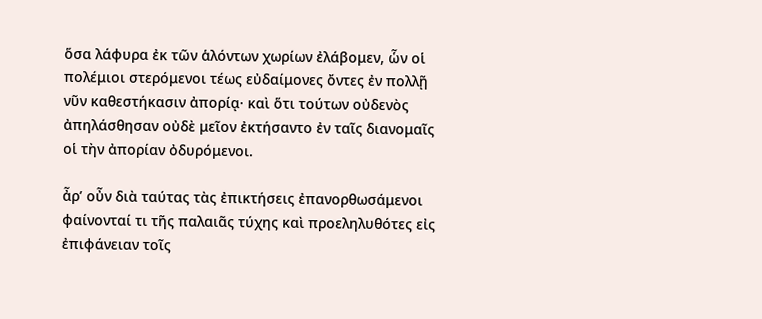ὅσα λάφυρα ἐκ τῶν ἁλόντων χωρίων ἐλάβομεν, ὧν οἱ πολέμιοι στερόμενοι τέως εὐδαίμονες ὄντες ἐν πολλῇ νῦν καθεστήκασιν ἀπορίᾳ· καὶ ὅτι τούτων οὐδενὸς ἀπηλάσθησαν οὐδὲ μεῖον ἐκτήσαντο ἐν ταῖς διανομαῖς οἱ τὴν ἀπορίαν ὀδυρόμενοι.

ἆρʼ οὖν διὰ ταύτας τὰς ἐπικτήσεις ἐπανορθωσάμενοι φαίνονταί τι τῆς παλαιᾶς τύχης καὶ προεληλυθότες εἰς ἐπιφάνειαν τοῖς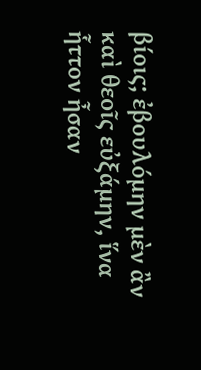βίοις; ἐβουλόμην μὲν ἂν καὶ θεοῖς εὐξάμην, ἵνα ἧττον ἦσαν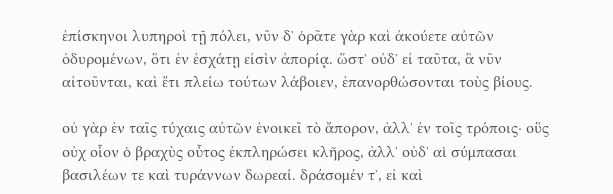ἐπίσκηνοι λυπηροὶ τῇ πόλει, νῦν δʼ ὁρᾶτε γὰρ καὶ ἀκούετε αὐτῶν ὀδυρομένων, ὅτι ἐν ἐσχάτῃ εἰσὶν ἀπορίᾳ. ὥστʼ οὐδʼ εἰ ταῦτα, ἃ νῦν αἰτοῦνται, καὶ ἔτι πλείω τούτων λάβοιεν, ἐπανορθώσονται τοὺς βίους.

οὐ γὰρ ἐν ταῖς τύχαις αὐτῶν ἐνοικεῖ τὸ ἄπορον, ἀλλʼ ἐν τοῖς τρόποις· οὓς οὐχ οἷον ὁ βραχὺς οὗτος ἐκπληρώσει κλῆρος, ἀλλʼ οὐδʼ αἱ σύμπασαι βασιλέων τε καὶ τυράννων δωρεαί. δράσομέν τʼ, εἰ καὶ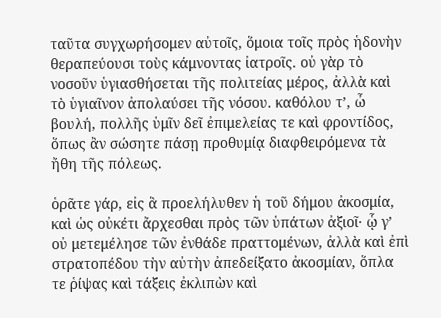ταῦτα συγχωρήσομεν αὐτοῖς, ὅμοια τοῖς πρὸς ἡδονὴν θεραπεύουσι τοὺς κάμνοντας ἰατροῖς. οὐ γὰρ τὸ νοσοῦν ὑγιασθήσεται τῆς πολιτείας μέρος, ἀλλὰ καὶ τὸ ὑγιαῖνον ἀπολαύσει τῆς νόσου. καθόλου τʼ, ὦ βουλή, πολλῆς ὑμῖν δεῖ ἐπιμελείας τε καὶ φροντίδος, ὅπως ἂν σώσητε πάσῃ προθυμίᾳ διαφθειρόμενα τὰ ἤθη τῆς πόλεως.

ὁρᾶτε γάρ, εἰς ἃ προελήλυθεν ἡ τοῦ δήμου ἀκοσμία, καὶ ὡς οὐκέτι ἄρχεσθαι πρὸς τῶν ὑπάτων ἀξιοῖ· ᾧ γʼ οὐ μετεμέλησε τῶν ἐνθάδε πραττομένων, ἀλλὰ καὶ ἐπὶ στρατοπέδου τὴν αὐτὴν ἀπεδείξατο ἀκοσμίαν, ὅπλα τε ῥίψας καὶ τάξεις ἐκλιπὼν καὶ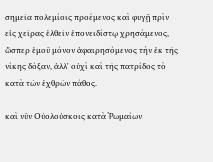σημεῖα πολεμίοις προέμενος καὶ φυγῇ πρὶν εἰς χεῖρας ἐλθεῖν ἐπονειδίστῳ χρησάμενος, ὥσπερ ἐμοῦ μόνον ἀφαιρησόμενος τὴν ἐκ τῆς νίκης δόξαν, ἀλλʼ οὐχὶ καὶ τῆς πατρίδος τὸ κατὰ τῶν ἐχθρῶν πάθος.

καὶ νῦν Οὐολούσκοις κατὰ Ῥωμαίων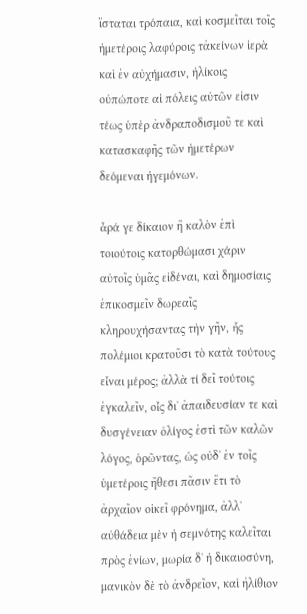ἵσταται τρόπαια, καὶ κοσμεῖται τοῖς ἡμετέροις λαφύροις τἀκείνων ἱερὰ καὶ ἐν αὐχήμασιν, ἡλίκοις οὐπώποτε αἱ πόλεις αὐτῶν εἰσιν τέως ὑπὲρ ἀνδραποδισμοῦ τε καὶ κατασκαφῆς τῶν ἡμετέρων δεόμεναι ἡγεμόνων.

ἆρά γε δίκαιον ἢ καλὸν ἐπὶ τοιούτοις κατορθώμασι χάριν αὐτοῖς ὑμᾶς εἰδέναι, καὶ δημοσίαις ἐπικοσμεῖν δωρεαῖς κληρουχήσαντας τὴν γῆν, ἧς πολέμιοι κρατοῦσι τὸ κατὰ τούτους εἶναι μέρος; ἀλλὰ τί δεῖ τούτοις ἐγκαλεῖν, οἷς διʼ ἀπαιδευσίαν τε καὶ δυσγένειαν ὀλίγος ἐστὶ τῶν καλῶν λόγος, ὁρῶντας, ὡς οὐδʼ ἐν τοῖς ὑμετέροις ἤθεσι πᾶσιν ἔτι τὸ ἀρχαῖον οἰκεῖ φρόνημα, ἀλλʼ αὐθάδεια μὲν ἡ σεμνότης καλεῖται πρὸς ἐνίων, μωρία δʼ ἡ δικαιοσύνη, μανικὸν δὲ τὸ ἀνδρεῖον, καὶ ἠλίθιον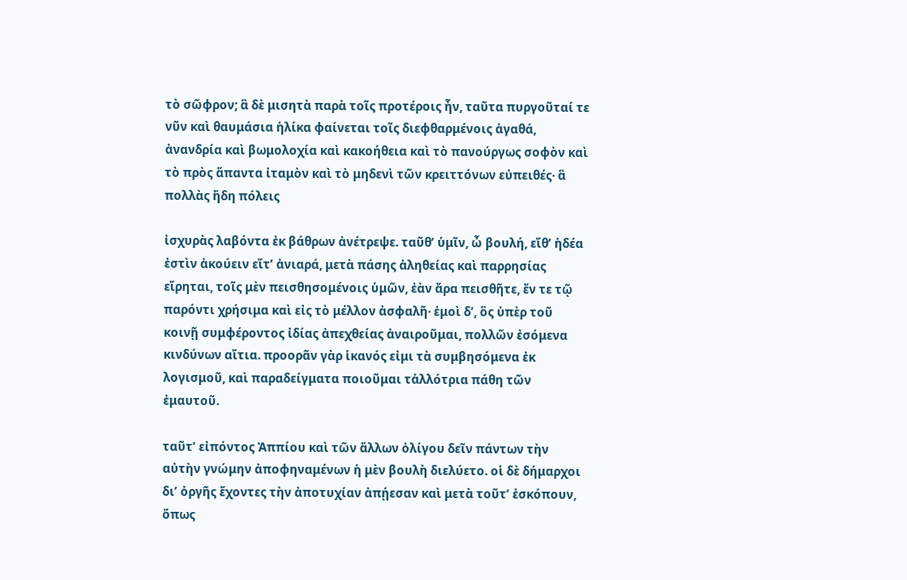τὸ σῶφρον; ἃ δὲ μισητὰ παρὰ τοῖς προτέροις ἦν, ταῦτα πυργοῦταί τε νῦν καὶ θαυμάσια ἡλίκα φαίνεται τοῖς διεφθαρμένοις ἀγαθά, ἀνανδρία καὶ βωμολοχία καὶ κακοήθεια καὶ τὸ πανούργως σοφὸν καὶ τὸ πρὸς ἅπαντα ἰταμὸν καὶ τὸ μηδενὶ τῶν κρειττόνων εὐπειθές· ἃ πολλὰς ἤδη πόλεις

ἰσχυρὰς λαβόντα ἐκ βάθρων ἀνέτρεψε. ταῦθʼ ὑμῖν, ὦ βουλή, εἴθʼ ἡδέα ἐστὶν ἀκούειν εἴτʼ ἀνιαρά, μετὰ πάσης ἀληθείας καὶ παρρησίας εἴρηται, τοῖς μὲν πεισθησομένοις ὑμῶν, ἐὰν ἄρα πεισθῆτε, ἔν τε τῷ παρόντι χρήσιμα καὶ εἰς τὸ μέλλον ἀσφαλῆ· ἐμοὶ δʼ, ὃς ὑπὲρ τοῦ κοινῇ συμφέροντος ἰδίας ἀπεχθείας ἀναιροῦμαι, πολλῶν ἐσόμενα κινδύνων αἴτια. προορᾶν γὰρ ἱκανός εἰμι τὰ συμβησόμενα ἐκ λογισμοῦ, καὶ παραδείγματα ποιοῦμαι τἀλλότρια πάθη τῶν ἐμαυτοῦ.

ταῦτʼ εἰπόντος Ἀππίου καὶ τῶν ἄλλων ὀλίγου δεῖν πάντων τὴν αὐτὴν γνώμην ἀποφηναμένων ἡ μὲν βουλὴ διελύετο. οἱ δὲ δήμαρχοι διʼ ὀργῆς ἔχοντες τὴν ἀποτυχίαν ἀπῄεσαν καὶ μετὰ τοῦτʼ ἐσκόπουν, ὅπως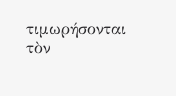τιμωρήσονται τὸν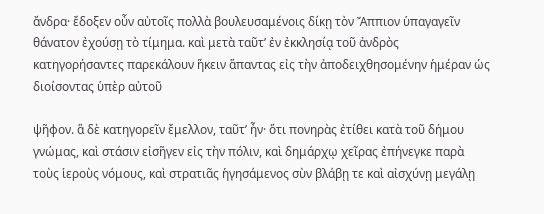ἄνδρα· ἔδοξεν οὖν αὐτοῖς πολλὰ βουλευσαμένοις δίκῃ τὸν Ἄππιον ὑπαγαγεῖν θάνατον ἐχούσῃ τὸ τίμημα. καὶ μετὰ ταῦτʼ ἐν ἐκκλησίᾳ τοῦ ἀνδρὸς κατηγορήσαντες παρεκάλουν ἥκειν ἅπαντας εἰς τὴν ἀποδειχθησομένην ἡμέραν ὡς διοίσοντας ὑπὲρ αὐτοῦ

ψῆφον. ἃ δὲ κατηγορεῖν ἔμελλον, ταῦτʼ ἦν· ὅτι πονηρὰς ἐτίθει κατὰ τοῦ δήμου γνώμας, καὶ στάσιν εἰσῆγεν εἰς τὴν πόλιν, καὶ δημάρχῳ χεῖρας ἐπήνεγκε παρὰ τοὺς ἱεροὺς νόμους, καὶ στρατιᾶς ἡγησάμενος σὺν βλάβῃ τε καὶ αἰσχύνῃ μεγάλῃ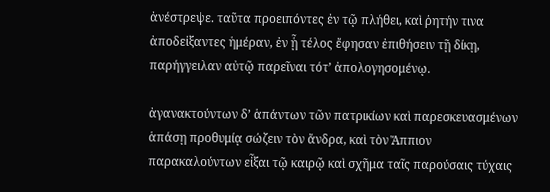ἀνέστρεψε. ταῦτα προειπόντες ἐν τῷ πλήθει, καὶ ῥητήν τινα ἀποδεἰξαντες ἡμέραν, ἐν ᾗ τέλος ἔφησαν ἐπιθήσειν τῇ δίκῃ, παρήγγειλαν αὐτῷ παρεῖναι τότʼ ἀπολογησομένῳ.

ἀγανακτούντων δʼ ἁπάντων τῶν πατρικίων καὶ παρεσκευασμένων ἁπάσῃ προθυμίᾳ σώζειν τὸν ἄνδρα, καὶ τὸν Ἄππιον παρακαλούντων εἶξαι τῷ καιρῷ καὶ σχῆμα ταῖς παρούσαις τύχαις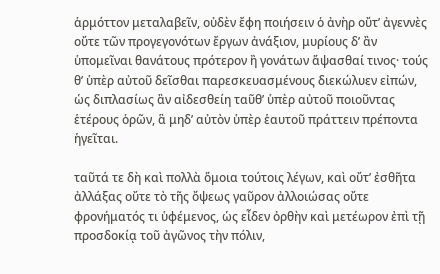ἁρμόττον μεταλαβεῖν, οὐδὲν ἔφη ποιήσειν ὁ ἀνὴρ οὔτʼ ἀγεννὲς οὔτε τῶν προγεγονότων ἔργων ἀνάξιον, μυρίους δʼ ἂν ὑπομεῖναι θανάτους πρότερον ἢ γονάτων ἅψασθαί τινος· τούς θʼ ὑπὲρ αὐτοῦ δεῖσθαι παρεσκευασμένους διεκώλυεν εἰπών, ὡς διπλασίως ἂν αἰδεσθείη ταῦθʼ ὑπὲρ αὐτοῦ ποιοῦντας ἑτέρους ὁρῶν, ἃ μηδʼ αὐτὸν ὑπὲρ ἑαυτοῦ πράττειν πρέποντα ἡγεῖται.

ταῦτά τε δὴ καὶ πολλὰ ὅμοια τούτοις λέγων, καὶ οὔτʼ ἐσθῆτα ἀλλάξας οὔτε τὸ τῆς ὄψεως γαῦρον ἀλλοιώσας οὔτε φρονήματός τι ὑφέμενος, ὡς εἶδεν ὀρθὴν καὶ μετέωρον ἐπὶ τῇ προσδοκίᾳ τοῦ ἀγῶνος τὴν πόλιν,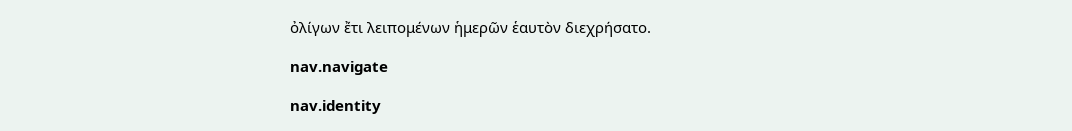ὀλίγων ἔτι λειπομένων ἡμερῶν ἑαυτὸν διεχρήσατο.

nav.navigate

nav.identity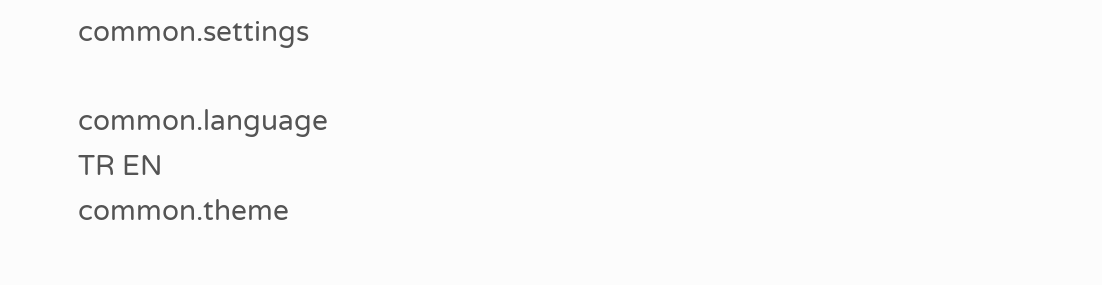common.settings

common.language
TR EN
common.theme